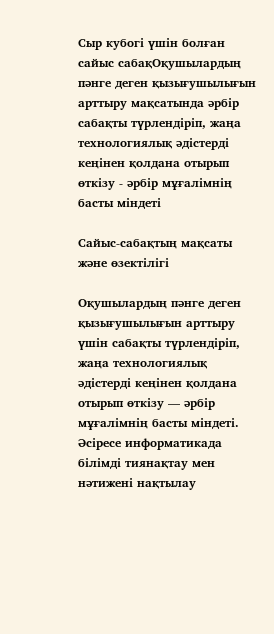Сыр кубогі үшін болған сайыс сабақОқушылардың пәнге деген қызығушылығын арттыру мақсатында әрбір сабақты түрлендіріп, жаңа технологиялық әдістерді кеңінен қолдана отырып өткізу - әрбір мұғалімнің басты міндеті

Сайыс-сабақтың мақсаты және өзектілігі

Оқушылардың пәнге деген қызығушылығын арттыру үшін сабақты түрлендіріп, жаңа технологиялық әдістерді кеңінен қолдана отырып өткізу — әрбір мұғалімнің басты міндеті. Әсіресе информатикада білімді тиянақтау мен нәтижені нақтылау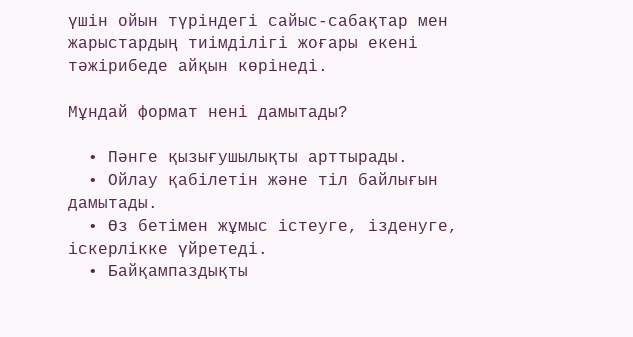үшін ойын түріндегі сайыс-сабақтар мен жарыстардың тиімділігі жоғары екені тәжірибеде айқын көрінеді.

Мұндай формат нені дамытады?

  • Пәнге қызығушылықты арттырады.
  • Ойлау қабілетін және тіл байлығын дамытады.
  • Өз бетімен жұмыс істеуге, ізденуге, іскерлікке үйретеді.
  • Байқампаздықты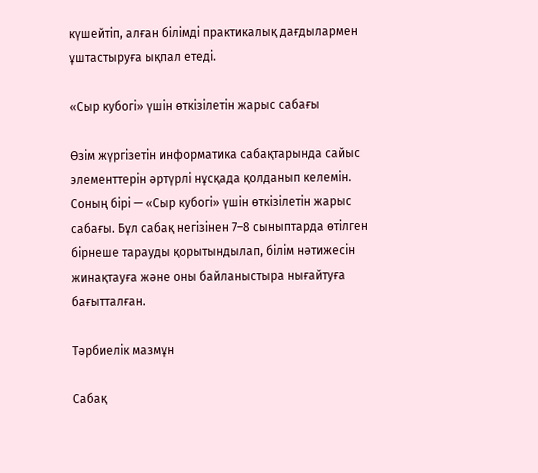күшейтіп, алған білімді практикалық дағдылармен ұштастыруға ықпал етеді.

«Сыр кубогі» үшін өткізілетін жарыс сабағы

Өзім жүргізетін информатика сабақтарында сайыс элементтерін әртүрлі нұсқада қолданып келемін. Соның бірі — «Сыр кубогі» үшін өткізілетін жарыс сабағы. Бұл сабақ негізінен 7–8 сыныптарда өтілген бірнеше тарауды қорытындылап, білім нәтижесін жинақтауға және оны байланыстыра нығайтуға бағытталған.

Тәрбиелік мазмұн

Сабақ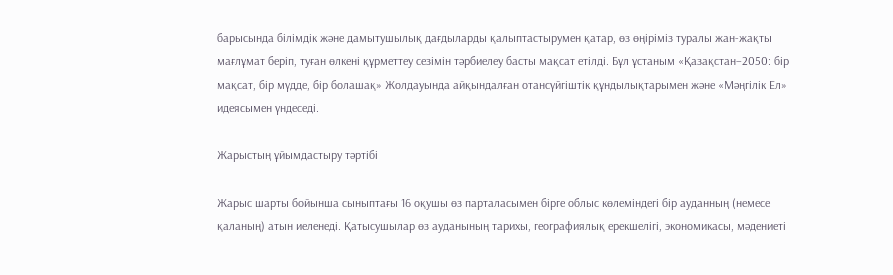барысында білімдік және дамытушылық дағдыларды қалыптастырумен қатар, өз өңіріміз туралы жан-жақты мағлұмат беріп, туған өлкені құрметтеу сезімін тәрбиелеу басты мақсат етілді. Бұл ұстаным «Қазақстан–2050: бір мақсат, бір мүдде, бір болашақ» Жолдауында айқындалған отансүйгіштік құндылықтарымен және «Мәңгілік Ел» идеясымен үндеседі.

Жарыстың ұйымдастыру тәртібі

Жарыс шарты бойынша сыныптағы 16 оқушы өз парталасымен бірге облыс көлеміндегі бір ауданның (немесе қаланың) атын иеленеді. Қатысушылар өз ауданының тарихы, географиялық ерекшелігі, экономикасы, мәдениеті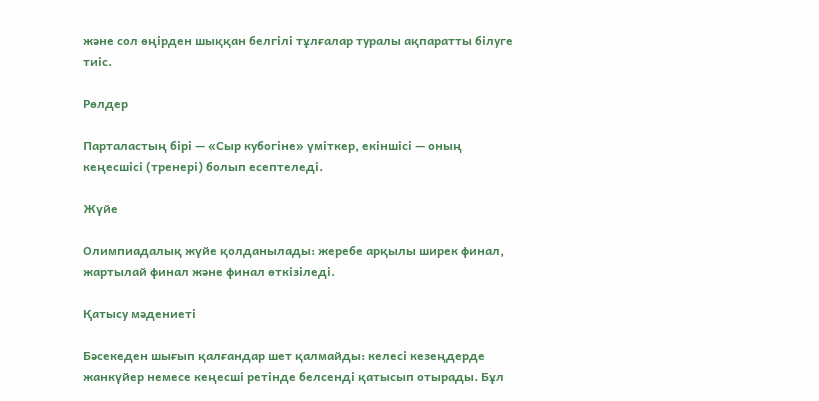және сол өңірден шыққан белгілі тұлғалар туралы ақпаратты білуге тиіс.

Рөлдер

Парталастың бірі — «Сыр кубогіне» үміткер, екіншісі — оның кеңесшісі (тренері) болып есептеледі.

Жүйе

Олимпиадалық жүйе қолданылады: жеребе арқылы ширек финал, жартылай финал және финал өткізіледі.

Қатысу мәдениеті

Бәсекеден шығып қалғандар шет қалмайды: келесі кезеңдерде жанкүйер немесе кеңесші ретінде белсенді қатысып отырады. Бұл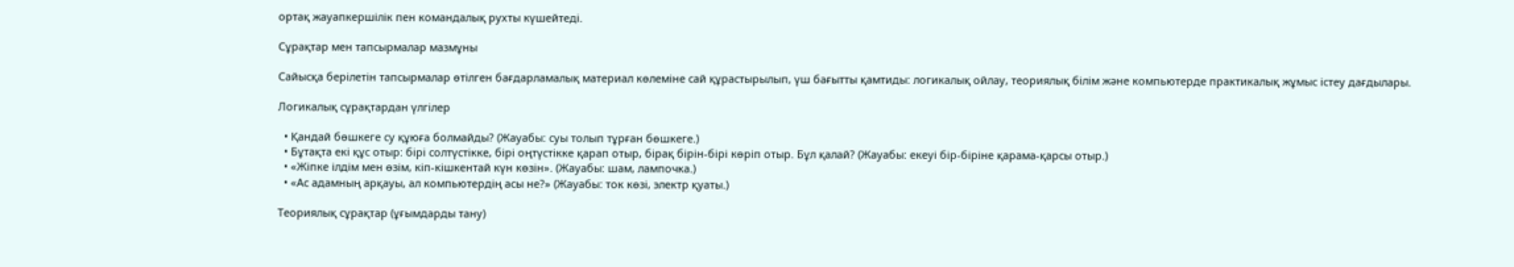ортақ жауапкершілік пен командалық рухты күшейтеді.

Сұрақтар мен тапсырмалар мазмұны

Сайысқа берілетін тапсырмалар өтілген бағдарламалық материал көлеміне сай құрастырылып, үш бағытты қамтиды: логикалық ойлау, теориялық білім және компьютерде практикалық жұмыс істеу дағдылары.

Логикалық сұрақтардан үлгілер

  • Қандай бөшкеге су құюға болмайды? (Жауабы: суы толып тұрған бөшкеге.)
  • Бұтақта екі құс отыр: бірі солтүстікке, бірі оңтүстікке қарап отыр, бірақ бірін-бірі көріп отыр. Бұл қалай? (Жауабы: екеуі бір-біріне қарама-қарсы отыр.)
  • «Жіпке ілдім мен өзім, кіп-кішкентай күн көзін». (Жауабы: шам, лампочка.)
  • «Ас адамның арқауы, ал компьютердің асы не?» (Жауабы: ток көзі, электр қуаты.)

Теориялық сұрақтар (ұғымдарды тану)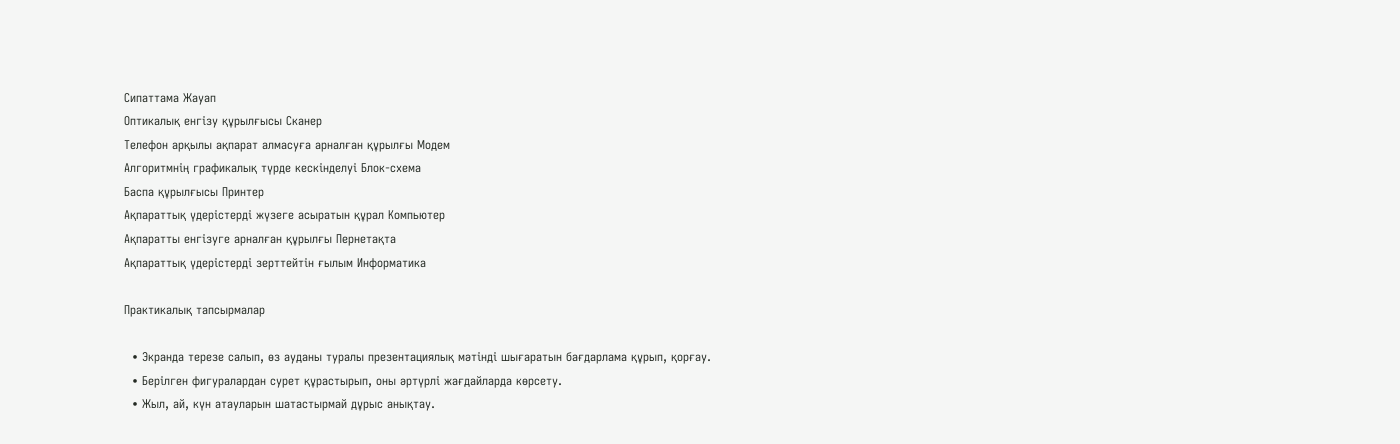Сипаттама Жауап
Оптикалық енгізу құрылғысы Сканер
Телефон арқылы ақпарат алмасуға арналған құрылғы Модем
Алгоритмнің графикалық түрде кескінделуі Блок-схема
Баспа құрылғысы Принтер
Ақпараттық үдерістерді жүзеге асыратын құрал Компьютер
Ақпаратты енгізуге арналған құрылғы Пернетақта
Ақпараттық үдерістерді зерттейтін ғылым Информатика

Практикалық тапсырмалар

  • Экранда терезе салып, өз ауданы туралы презентациялық мәтінді шығаратын бағдарлама құрып, қорғау.
  • Берілген фигуралардан сурет құрастырып, оны әртүрлі жағдайларда көрсету.
  • Жыл, ай, күн атауларын шатастырмай дұрыс анықтау.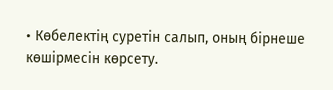• Көбелектің суретін салып, оның бірнеше көшірмесін көрсету.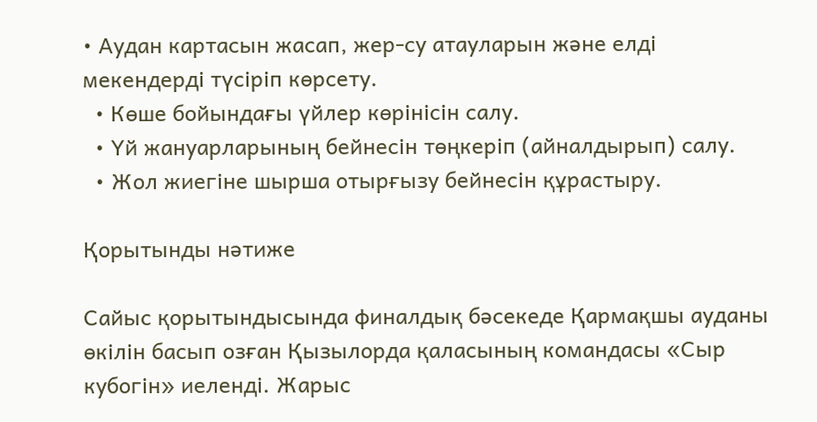• Аудан картасын жасап, жер-су атауларын және елді мекендерді түсіріп көрсету.
  • Көше бойындағы үйлер көрінісін салу.
  • Үй жануарларының бейнесін төңкеріп (айналдырып) салу.
  • Жол жиегіне шырша отырғызу бейнесін құрастыру.

Қорытынды нәтиже

Сайыс қорытындысында финалдық бәсекеде Қармақшы ауданы өкілін басып озған Қызылорда қаласының командасы «Сыр кубогін» иеленді. Жарыс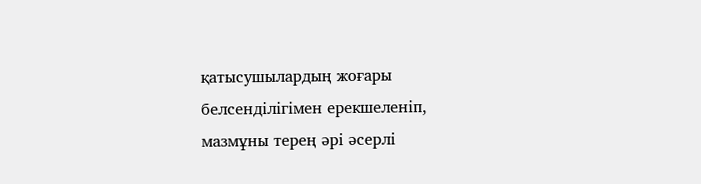қатысушылардың жоғары белсенділігімен ерекшеленіп, мазмұны терең әрі әсерлі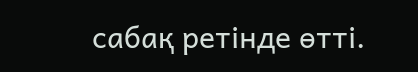сабақ ретінде өтті.